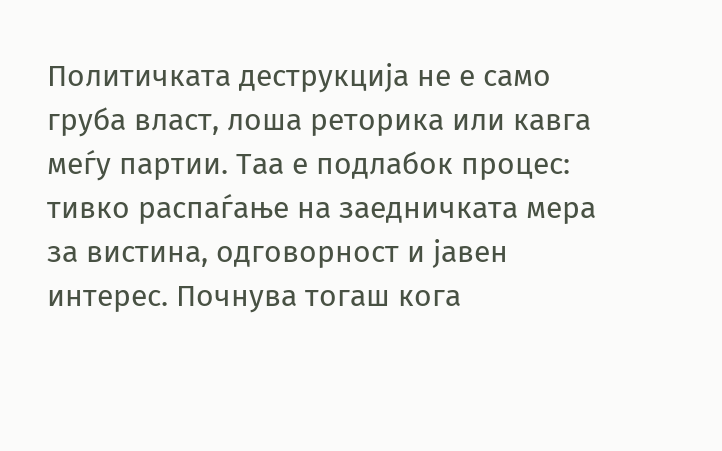Политичката деструкција не е само груба власт, лоша реторика или кавга меѓу партии. Таа е подлабок процес: тивко распаѓање на заедничката мера за вистина, одговорност и јавен интерес. Почнува тогаш кога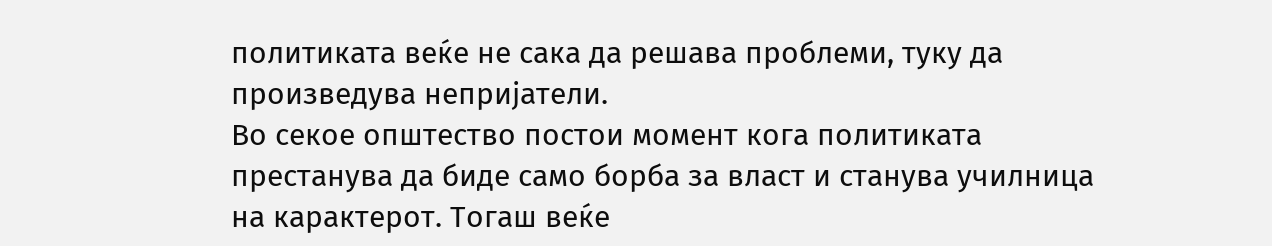политиката веќе не сака да решава проблеми, туку да произведува непријатели.
Во секое општество постои момент кога политиката престанува да биде само борба за власт и станува училница на карактерот. Тогаш веќе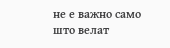не е важно само што велат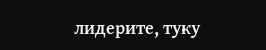лидерите, туку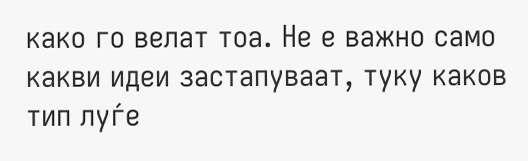како го велат тоа. Не е важно само какви идеи застапуваат, туку каков тип луѓе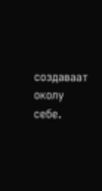создаваат околу себе.